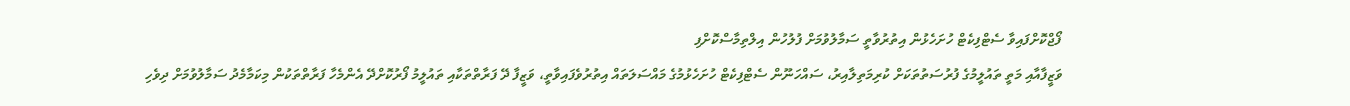ފޯޖްކޮށްފައިވާ ސެޓްފިކެޓް ހުށަހެޅުން އިތުރުވާތީ ސަމާލުވުމަށް ފުލުހުން އިލްތިމާސްކޮށްފި
ވަޒީފާއާއި މަތީ ތައުލީމުގެ ފުރުސަތުތަކަށް ކުރިމަތިލާއިރު، ސައްހަނޫން ސެޓްފިކެޓް ހުށަހެޅުމުގެ މައްސަލަތައް އިތުރުވެފައިވާތީ، ވަޒީފާ ދޭ ފަރާތްތަކާއި ތައުލީމު ފޯރުކޮށްދޭ އެންމެހާ ފަރާތްތަކުން މިކަމާމެދު ސަމާލުވުމަށް ދިވެހި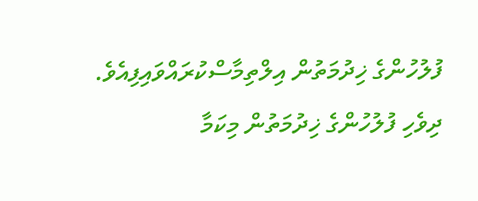ފުލުހުންގެ ޚިދުމަތުން އިލްތިމާސްކުރައްވައިފިއެވެ.
ދިވެހި ފުލުހުންގެ ޚިދުމަތުން މިކަމާ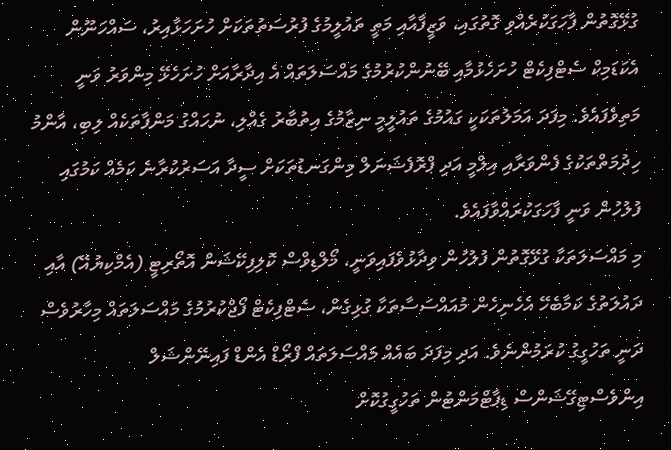ގުޅޭގޮތުން ފާހަގަކުރެއްވި ގޮތުގައި، ވަޒީފާއާއި މަތީ ތައުލީމުގެ ފުރުސަތުތަކަށް ހުށަހަޅާއިރު، ސައްހަނޫން އެކަޑަމިކް ސެޓްފިކެޓް ހުށަހެޅުމާއި ބޭނުންކުރުމުގެ މައްސަލަތައް އެ އިދާރާއަށް ހުށަހެޅޭ މިންވަރު ވަނީ މަތިވެފައެވެ. މިފަދަ އަމަލުތަކަކީ ގައުމުގެ ތައުލީމީ ނިޒާމުގެ އިތުބާރު ގެއްލި، ނުހައްގު މަންފާތަކެއް ލިބި، އާންމު ހިދުމަތްތަކުގެ ފެންވަރާއި އިލްމީ އަދި ޕްރޮފެޝަނަލް މިންގަނޑުތަކަށް ސީދާ އަސަރުކުރާނެ ކަމެއް ކަމުގައި ފުލުހުން ވަނީ ފާހަގަކުރައްވާފައެވެ.
މި މައްސަލަތަކާ ގުޅޭގޮތުން ފުލުހުން ވިދާޅުވެފައިވަނީ، މޯލްޑިވްސް ކޮލިފިކޭޝަން އޮތޯރިޓީ (އެމްކިޔުއޭ) އާއި ދައުލަތުގެ ކަމާބެހޭ އެހެނިހެން މުއައްސަސާތަކާ ގުޅިގެން، ސެޓްފިކެޓް ފޯޖްކުރުމުގެ މައްސަލަތައް މިހާރުވެސް ދަނީ ތަހުގީގު ކުރަމުންނެވެ. އަދި މިފަދަ ބައެއް މައްސަލަތައް ފްރޯޑް އެންޑް ފައިނޭންޝަލް އިންވެސްޓިގޭޝަންސް ޑިޕާޓްމަންޓުން ތަހުގީގުކޮށް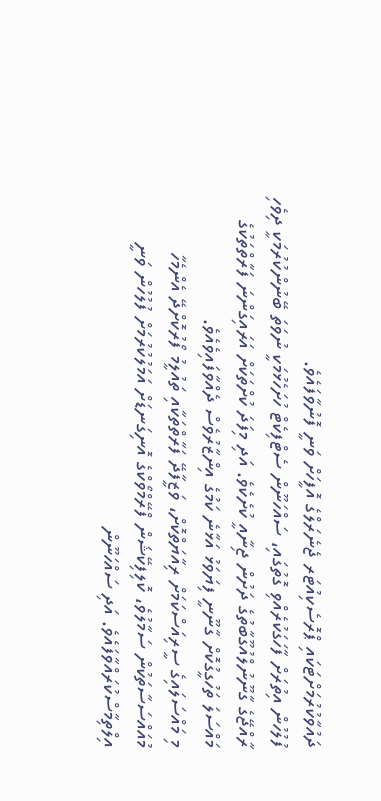ދައުވާކުރުމަށްޓަކައި ޕްރޮސެކިއުޓަރ ޖެނެރަލްގެ އޮފީހަށް ވަނީ ފޮނުވާފައެވެ.
ފުލުހުން އިތުރަށް ފާހަގަކުރެއްވި ގޮތުގައި، ސައްހަނޫން ސެޓްފިކެޓް ހުށަހެޅުމަކީ ނުވަތަ ބޭނުންކުރުމަކީ ދިވެހި ރާއްޖޭގެ ގާނޫނުލްއުގޫބާތުގެ ދަށުން ޖިނާއީ ކުށެކެވެ. އަދި މިފަދަ ކުށްތަކަށް އަރައިގަންނަ ފަރާތްތަކުގެ މައްސަލަ ތަހުގީގުކޮށް ގާނޫނީ ފިޔަވަޅު އަޅާނެ ކަމުގެ އިންޒާރުވެސް ދެއްވާފައިވެއެވެ.
މި މައްސަލައިގެ ސީރިއަސްކަމަށް ރިއާޔަތްކޮށް، ވަޒީފާދޭ ފަރާތްތަކާއި ތައުލީމު ފޯރުކޮށްދޭ އެންމެހާ މުއައްސަސާތަކުން ސަމާލުވެ، ކޮލިފިކޭޝަން ފްރޭމްވޯކްގެ އޮނިގަނޑަށް އަމަލުކުރުމަށް ފުލުހުން ވަނީ އިލްތިމާސްކުރައްވާފައެވެ. އަދި ސައްހަނޫން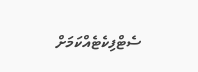ސެޓްފިކެޓެއްކަމަށް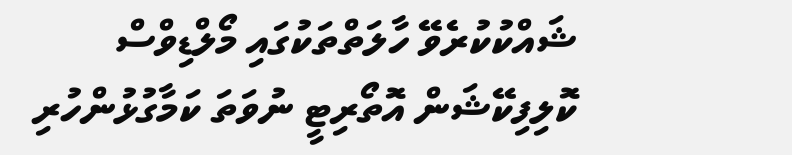ޝައްކުކުރެވޭ ހާލަތްތަކުގައި މޯލްޑިވްސް ކޮލިފިކޭޝަން އޮތޯރިޓީ ނުވަތަ ކަމާގުޅުންހުރި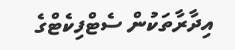އިދާރާތަކުން ސެޓްފިކެޓްގެ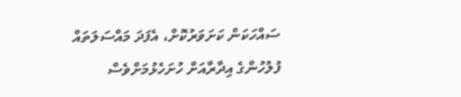ސައްހަކަން ކަށަވަރުކޮށް، އެފަދަ މައްސަލަތައް ފުލުހުންގެ އިދާރާއަށް ހުށަހެޅުމަށްވެސް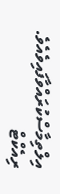އިލްތިމާސްކުރައްވާފައިވެއެވެ.
ރިއެކްޓް